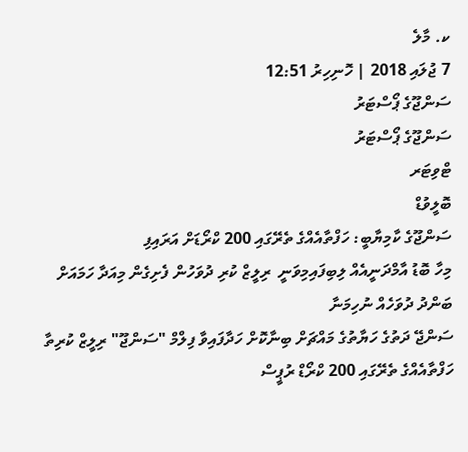ކ. މާލެ
7 ޖުލައި 2018 | ހޮނިހިރު 12:51
ސަންޖޫގެ ޕޯސްޓަރު
ސަންޖޫގެ ޕޯސްޓަރު
ޓްވިޓަރ
ބޮލީވުޑް
ސަންޖޫގެ ކާމިޔާބީ: ހަފްތާއެއްގެ ތެރޭގައި 200 ކްރޯޑަށް އަރައިފި
މިހާ ބޮޑު އާމްދަނީއެއް ލިބިފައިމިވަނީ  ރިލީޒް ކުރި ދުވަހުން ފެށިގެން މިއަދާ ހަމައަށް ބަންދު ދުވަހެއް ނުހިމަނާ
ސަންޖޭ ދަތުގެ ހަޔާތުގެ މައްޗަށް ބިނާކޮށް ހަދާފައިވާ ފިލްމް "ސަންޖޫ" ރިލީޒް ކުރިތާ ހަފްތާއެއްގެ ތެރޭގައި 200 ކްރޯޑް ރުޕީސް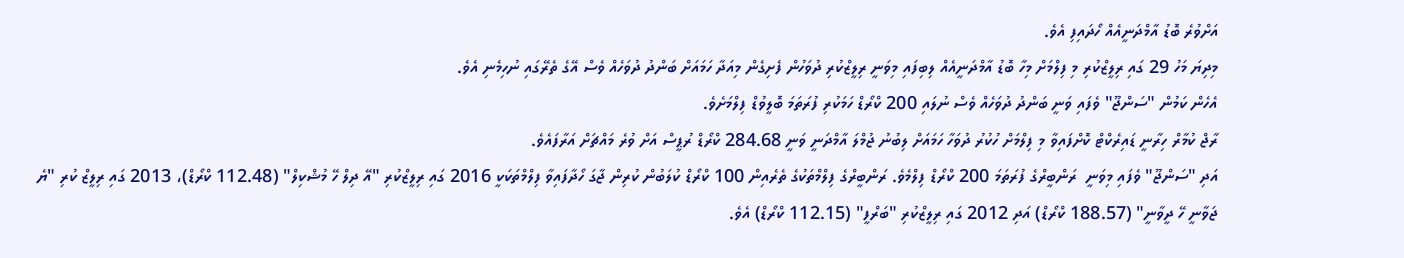އަށްވުރެ ބޮޑު އާމްދަނީއެއް ހޯދައިފި އެވެ.
މިދިޔަ މަހު 29 ގައި ރިލީޒްކުރި މި ފިލްމަށް މިހާ ބޮޑު އާމްދަނީއެއް ލިބިފައި މިވަނީ ރިލީޒްކުރި ދުވަހުން ފެށިގެން މިއަދާ ހަމައަށް ބަންދު ދުވަހެއް ވެސް އޭގެ ތެރޭގައި ނުހިމެނި އެވެ.
އެހެން ކަމުން "ސަންޖޫ" ވެފައި ވަނީ ބަންދު ދުވަހެއް ވެސް ނުލައި 200 ކްރޯޑް ހަމަކުރި ފުރަތަމަ ބޮލީވުޑް ފިލްމަށެވެ.
ރާޖް ކުމާރް ހިރާނީ ޑައިރެކްޓް ކޮށްފައިވާ މި ފިލްމަށް ހުކުރު ދުވަހާ ހަމައަށް ލިބުނު ޖުމްލަ އާމްދަނީ ވަނީ 284.68 ކްރޯޑް ރުޕީސް އަށް ވުރެ މައްޗަށް އަރާފައެވެ.
އަދި "ސަންޖޫ" ވެފައި މިވަނީ  ރަންބީރްގެ ފުރަތަމަ 200 ކްރޯޑް ފިލްމެވެ. ރަންބީރްގެ ފިލްމްތަކުގެ ތެރެއިން 100 ކްރޯޑް ކުލަބުން ކުރިން ޖާގަ ހޯދާފައިވާ ފިލްމްތަކަކީ 2016 ގައި ރިލީޒްކުރި "އޭ ދިލް ހޭ މުޝްކިލް" (112.48 ކްރޯޑް)، 2013 ގައި ރިލީޒް ކުރި "ޔެ ޖަވާނީ ހޭ ދީވާނީ" (188.57 ކްރޯޑް) އަދި 2012 ގައި ރިލީޒްކުރި "ބަރްފީ" (112.15 ކްރޯޑް) އެވެ.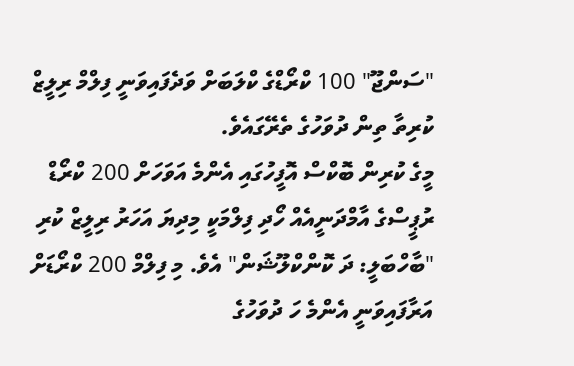"ސަންޖޫ" 100 ކްރޯޑްގެ ކްލަބަށް ވަދެފައިވަނީ ފިލްމް ރިލީޒް ކުރިތާ ތިން ދުވަހުގެ ތެރޭގައެވެ.
މީގެ ކުރިން ބޮކްސް އޮފީހުގައި އެންމެ އަވަހަށް 200 ކްރޯޑް ރުޕީސްގެ އާމްދަނީއެއް ހޯދި ފިލްމަކީ މިދިޔަ އަހަރު ރިލީޒް ކުރި "ބާހްބަލީ: ދަ ކޮންކްލޫޝަން" އެވެ. މި ފިލްމް 200 ކްރޯޑަށް އަރާފައިވަނީ އެންމެ ހަ ދުވަހުގެ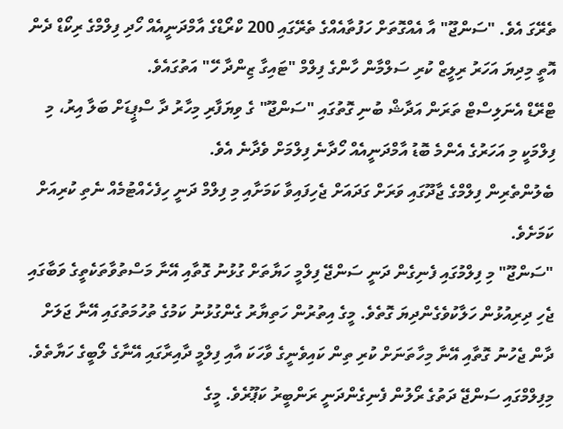ތެރޭގަ އެވެ. "ސަންޖޫ" އާ އެއްގޮތަށް ހަފުތާއެއްގެ ތެރޭގައި 200 ކްރޯޑްގެ އާމްދަނީއެއް ހޯދި ފިލްމްގެ ރިކޯޑް ދެން އޮތީ މިދިޔަ އަހަރު ރިލީޒް ކުރި ސަލްމާން ހާންގެ ފިލްމް "ޓައިގާ ޒިންދާ ހޭ" އަތުގައެވެ.
ޓްރޭޑް އެނަލިސްޓް ތަރަން އަދާޝް ބުނި ގޮތުގައި "ސަންޖޫ" ގެ ވިޔަފާރި މިހާރު ދާ ސްޕީޑަށް ބަލާ އިރު، މި ފިލްމަކީ މި އަހަރުގެ އެންމެ ބޮޑު އާމްދަނީއެއް ހޯދާނެ ފިލްމަށް ވެދާނެ އެވެ.
ބެލުންތެރިން ފިލްމްގެ ޖާދޫގައި ވަރަށް ގަދައަށް ޖެހިފައިވާ ކަމަށާއި މި ފިލްމް ދަނީ ހިފެހެއްޓުމެއް ނެތި ކުރިއަށް ކަމަށެވެ.
"ސަންޖޫ" މި ފިލްމުގައި ފެނިގެން ދަނީ ސަންޖޭ ފިލްމީ ހަޔާތަށް ގުޅުނު ގޮތާއި އޭނާ މަސްތުވާތަކެތީގެ ވަބާގައި ޖެހި ދިރިއުޅުން ހަލާކުވެގެންދިޔަ ގޮތެވެ. މީގެ އިތުރުން ހަތިޔާރު ގެންގުޅުނު ކަމުގެ ތުހުމަތުގައި އޭނާ ޖަލަށް ދާން ޖެހުނު ގޮތާއި އޭނާ މިހާތަނަށް ކުރި ތިން ކައިވެނީގެ ވާހަކަ އާއި ފިލްމީ ދާއިރާގައި އޭނާގެ ލޯބީގެ ހަޔާތެވެ.
މިފިލްމްގައި ސަންޖޭ ދަތުގެ ރޯލުން ފެނިގެންދަނީ ރަންބީރު ކަޕޫރެވެ. މީގެ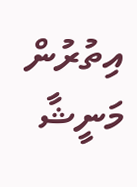އިތުރުން މަނީޝާ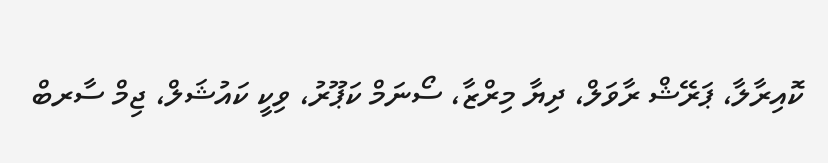ކޮއިރާލާ، ޕަރޭޝް ރާވަލް، ދިޔާ މިރްޒާ، ސޯނަމް ކަޕޫރު، ވިކީ ކައުޝަލް، ޖިމް ސާރބް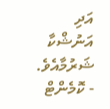އަދި އަނުޝްކާ ޝަރުމާއެވެ.
- ކޮމެންޓް